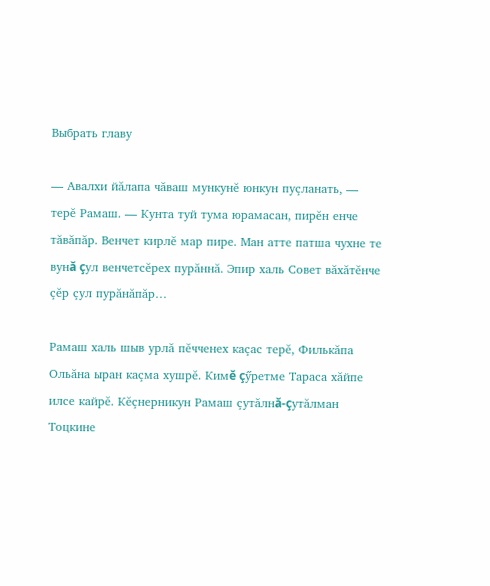Выбрать главу

— Авалхи йăлапа чăваш мункунĕ юнкун пуçланать, — терĕ Рамаш. — Кунта туй тума юрамасан, пирĕн енче тăвăпăр. Венчет кирлĕ мар пире. Ман атте патша чухне те вунă çул венчетсĕрех пурăннă. Эпир халь Совет вăхăтĕнче çĕр çул пурăнăпăр…

Рамаш халь шыв урлă пĕчченех каçас терĕ, Филькăпа Ольăна ыран каçма хушрĕ. Кимĕ çӳретме Тараса хăйпе илсе кайрĕ. Кĕçнерникун Рамаш çутăлнă-çутăлман Тоцкине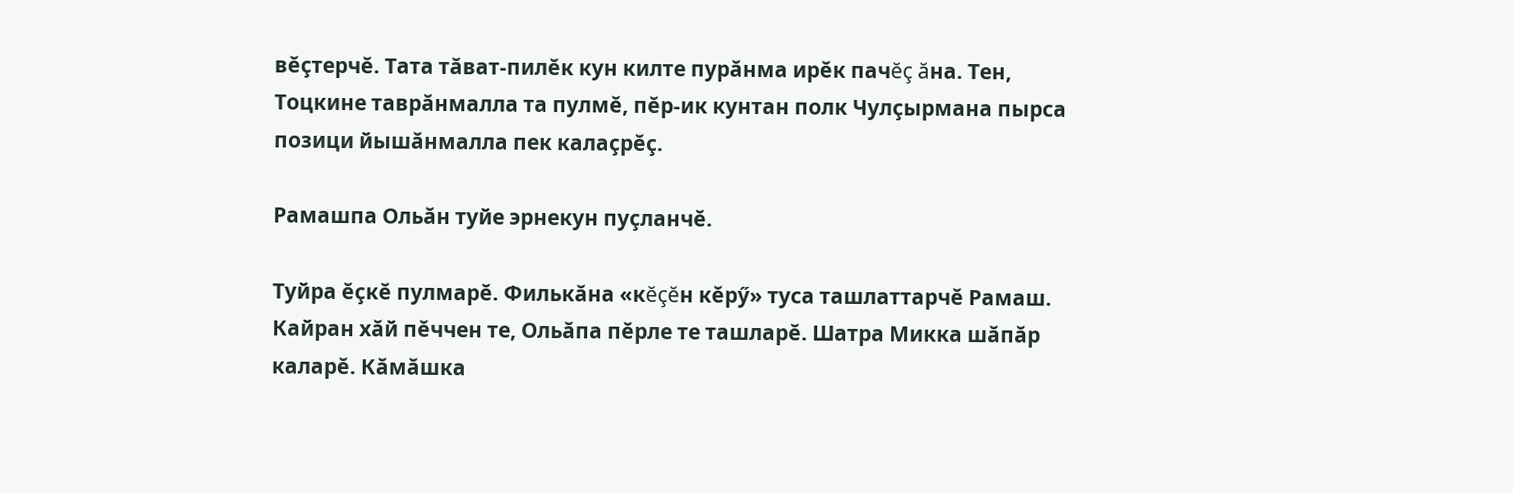вĕçтерчĕ. Тата тăват-пилĕк кун килте пурăнма ирĕк пачĕç ăна. Тен, Тоцкине таврăнмалла та пулмĕ, пĕр-ик кунтан полк Чулçырмана пырса позици йышăнмалла пек калаçрĕç.

Рамашпа Ольăн туйе эрнекун пуçланчĕ.

Туйра ĕçкĕ пулмарĕ. Филькăна «кĕçĕн кĕрӳ» туса ташлаттарчĕ Рамаш. Кайран хăй пĕччен те, Ольăпа пĕрле те ташларĕ. Шатра Микка шăпăр каларĕ. Кăмăшка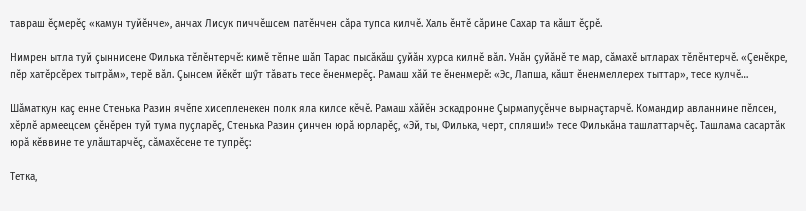тавраш ĕçмерĕç «камун туйĕнче», анчах Лисук пиччĕшсем патĕнчен сăра тупса килчĕ. Халь ĕнтĕ сăрине Сахар та кăшт ĕçрĕ.

Нимрен ытла туй çыннисене Филька тĕлĕнтерчĕ: кимĕ тĕпне шăп Тарас пысăкăш çуйăн хурса килнĕ вăл. Унăн çуйăнĕ те мар, сăмахĕ ытларах тĕлĕнтерчĕ. «Çенĕкре, пĕр хатĕрсĕрех тытрăм», терĕ вăл. Çынсем йĕкĕт шӳт тăвать тесе ĕненмерĕç. Рамаш хăй те ĕненмерĕ: «Эс, Лапша, кăшт ĕненмеллерех тыттар», тесе кулчĕ…

Шăматкун каç енне Стенька Разин ячĕпе хисепленекен полк яла килсе кĕчĕ. Рамаш хăйĕн эскадронне Çырмапуçĕнче вырнаçтарчĕ. Командир авланнине пĕлсен, хĕрлĕ армеецсем çĕнĕрен туй тума пуçларĕç, Стенька Разин çинчен юрă юрларĕç, «Эй, ты, Филька, черт, спляши!» тесе Филькăна ташлаттарчĕç. Ташлама сасартăк юрă кĕввине те улăштарчĕç, сăмахĕсене те тупрĕç:

Тетка,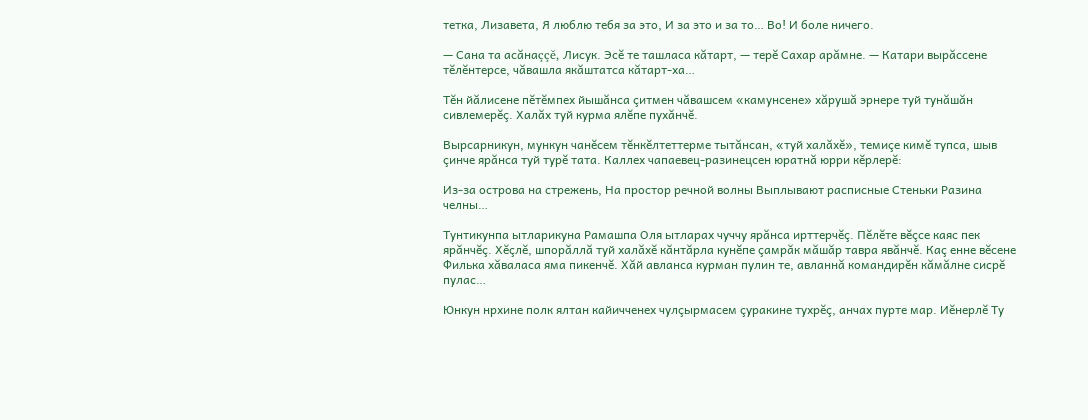тетка, Лизавета, Я люблю тебя за это, И за это и за то… Во! И боле ничего.

— Сана та асăнаççĕ, Лисук. Эсĕ те ташласа кăтарт, — терĕ Сахар арăмне. — Катари вырăссене тĕлĕнтерсе, чăвашла якăштатса кăтарт-ха…

Тĕн йăлисене пĕтĕмпех йышăнса çитмен чăвашсем «камунсене» хăрушă эрнере туй тунăшăн сивлемерĕç. Халăх туй курма ялĕпе пухăнчĕ.

Вырсарникун, мункун чанĕсем тĕнкĕлтеттерме тытăнсан, «туй халăхĕ», темиçе кимĕ тупса, шыв çинче ярăнса туй турĕ тата. Каллех чапаевец-разинецсен юратнă юрри кĕрлерĕ:

Из-за острова на стрежень, На простор речной волны Выплывают расписные Стеньки Разина челны…

Тунтикунпа ытларикуна Рамашпа Оля ытларах чуччу ярăнса ирттерчĕç. Пĕлĕте вĕçсе каяс пек ярăнчĕç. Хĕçлĕ, шпорăллă туй халăхĕ кăнтăрла кунĕпе çамрăк мăшăр тавра явăнчĕ. Каç енне вĕсене Филька хăваласа яма пикенчĕ. Хăй авланса курман пулин те, авланнă командирĕн кăмăлне сисрĕ пулас…

Юнкун нрхине полк ялтан кайичченех чулçырмасем çуракине тухрĕç, анчах пурте мар. Иĕнерлĕ Ту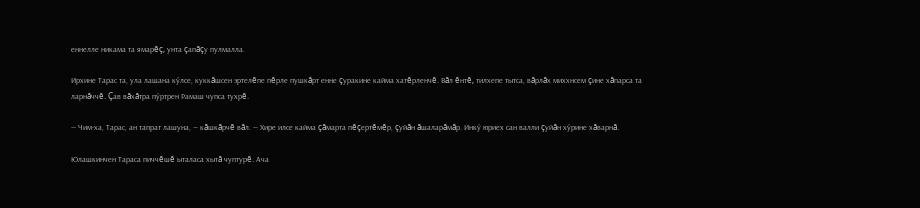еннелле никама та ямарĕç, унта çапăçу пулмалла.

Ирхине Тарас та, ула лашана кӳлсе, куккăшсен эртелĕпе пĕрле пушкăрт енне çуракине кайма хатĕрленчĕ. Вăл ĕнтĕ, тилхепе тытса, вăрлăх миххнсем çине хăпарса та ларнăччĕ. Çав вăхăтра пӳртрен Рамаш чупса тухрĕ.

— Чим-ха, Тарас, ан тапрат лашуна, — кăшкăрчĕ вăл. — Хире илсе кайма çăмарта пĕçертĕмĕр, çуйăн ăшаларăмăр. Инкӳ юриех сан валли çуйăн хӳрине хăварнă.

Юлашкинчен Тараса пиччĕшĕ ыталаса хытă чуптурĕ. Ача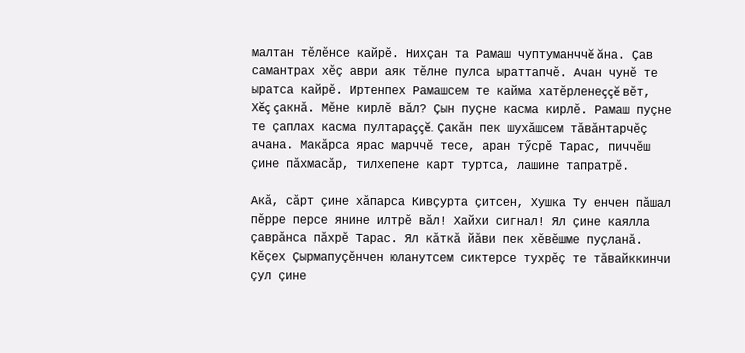малтан тĕлĕнсе кайрĕ. Нихçан та Рамаш чуптуманччĕ ăна. Çав самантрах хĕç аври аяк тĕлне пулса ыраттапчĕ. Ачан чунĕ те ыратса кайрĕ. Иртенпех Рамашсем те кайма хатĕрленеççĕ вĕт, Хĕç çакнă. Мĕне кирлĕ вăл? Çын пуçне касма кирлĕ. Рамаш пуçне те çаплах касма пултараççĕ. Çакăн пек шухăшсем тăвăнтарчĕç ачана. Макăрса ярас марччĕ тесе, аран тӳсрĕ Тарас, пиччĕш çине пăхмасăр, тилхепене карт туртса, лашине тапратрĕ.

Акă, сăрт çине хăпарса Кивçурта çитсен, Хушка Ту енчен пăшал пĕрре персе янине илтрĕ вăл! Хайхи сигнал! Ял çине каялла çаврăнса пăхрĕ Тарас. Ял кăткă йăви пек хĕвĕшме пуçланă. Кĕçех Çырмапуçĕнчен юланутсем сиктерсе тухрĕç те тăвайккинчи çул çине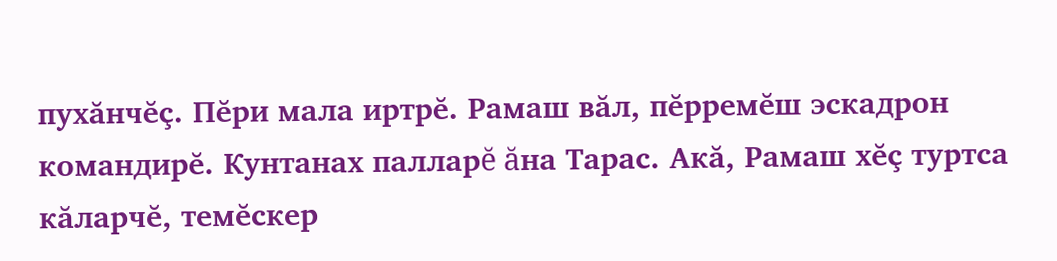пухăнчĕç. Пĕри мала иртрĕ. Рамаш вăл, пĕрремĕш эскадрон командирĕ. Кунтанах палларĕ ăна Тарас. Акă, Рамаш хĕç туртса кăларчĕ, темĕскер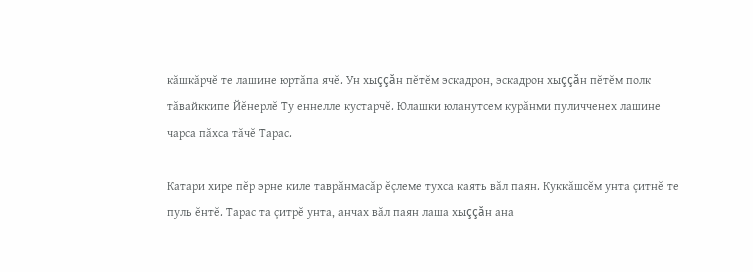кăшкăрчĕ те лашине юртăпа ячĕ. Ун хыççăн пĕтĕм эскадрон, эскадрон хыççăн пĕтĕм полк тăвайккипе Йĕнерлĕ Ту еннелле кустарчĕ. Юлашки юланутсем курăнми пуличченех лашине чарса пăхса тăчĕ Тарас.

Катари хире пĕр эрне киле таврăнмасăр ĕçлеме тухса каять вăл паян. Куккăшсĕм унта çитнĕ те пуль ĕнтĕ. Тарас та çитрĕ унта, анчах вăл паян лаша хыççăн ана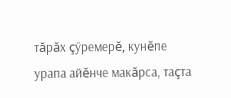тăрăх çӳремерĕ, кунĕпе урапа айĕнче макăрса, таçта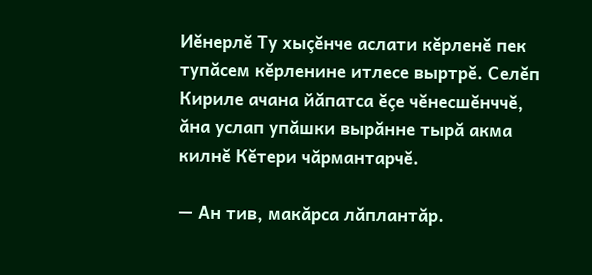Иĕнерлĕ Ту хыçĕнче аслати кĕрленĕ пек тупăсем кĕрленине итлесе выртрĕ. Селĕп Кириле ачана йăпатса ĕçе чĕнесшĕнччĕ, ăна услап упăшки вырăнне тырă акма килнĕ Кĕтери чăрмантарчĕ.

— Ан тив, макăрса лăплантăр.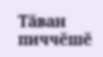Тăван пиччĕшĕ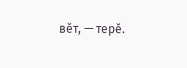вĕт, — терĕ.